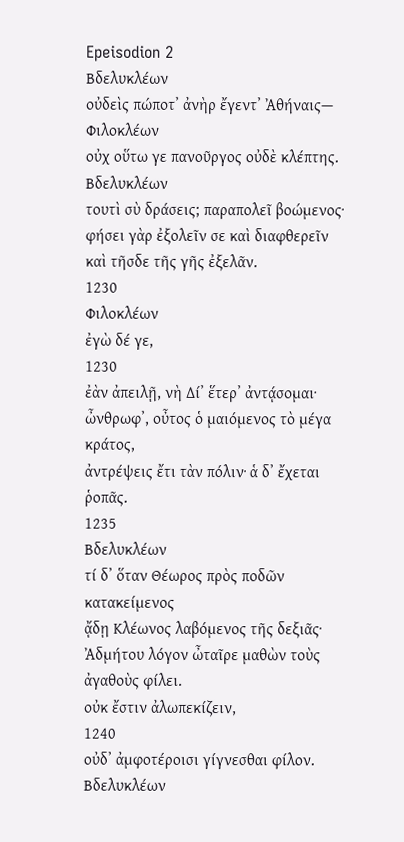Epeisodion 2
Βδελυκλέων
οὐδεὶς πώποτʼ ἀνὴρ ἔγεντʼ Ἀθήναις—
Φιλοκλέων
οὐχ οὕτω γε πανοῦργος οὐδὲ κλέπτης.
Βδελυκλέων
τουτὶ σὺ δράσεις; παραπολεῖ βοώμενος·
φήσει γὰρ ἐξολεῖν σε καὶ διαφθερεῖν
καὶ τῆσδε τῆς γῆς ἐξελᾶν.
1230
Φιλοκλέων
ἐγὼ δέ γε,
1230
ἐὰν ἀπειλῇ, νὴ Δίʼ ἕτερʼ ἀντᾴσομαι·
ὦνθρωφʼ, οὖτος ὁ μαιόμενος τὸ μέγα κράτος,
ἀντρέψεις ἔτι τὰν πόλιν· ἁ δʼ ἔχεται ῥοπᾶς.
1235
Βδελυκλέων
τί δʼ ὅταν Θέωρος πρὸς ποδῶν κατακείμενος
ᾄδῃ Κλέωνος λαβόμενος τῆς δεξιᾶς·
Ἀδμήτου λόγον ὦταῖρε μαθὼν τοὺς ἀγαθοὺς φίλει.
οὐκ ἔστιν ἀλωπεκίζειν,
1240
οὐδʼ ἀμφοτέροισι γίγνεσθαι φίλον.
Βδελυκλέων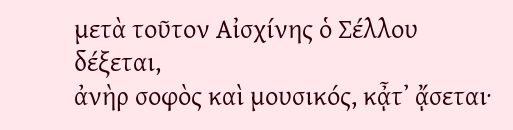μετὰ τοῦτον Αἰσχίνης ὁ Σέλλου δέξεται,
ἀνὴρ σοφὸς καὶ μουσικός, κᾆτʼ ᾄσεται·